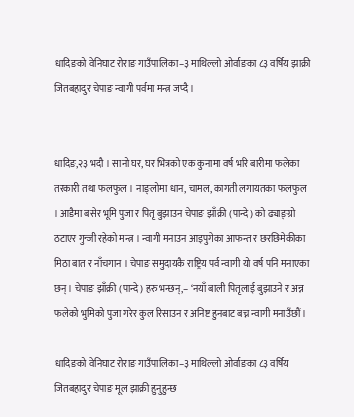धादिङको वेनिघाट रोराङ गाउँपालिका–३ माथिल्लो ओर्वाङका ८३ वर्षिय झाक्री जितबहादुर चेपाङ न्वागी पर्वमा मन्त्र जप्दै ।


धादिङ,२३ भदौ । सानो घर, घर भित्रको एक कुनामा वर्ष भरि बारीमा फलेका तरकारी तथा फलफुल । नाङ्लोमा धान, चामल, कागती लगायतका फलफुल । आडैमा बसेर भूमि पुजा र पितृ बुझाउन चेपाङ झाँक्री (पान्दे) को ढ्याङ्ग्रो ठटाएर गुन्जी रहेको मन्त्र । न्वागी मनाउन आइपुगेका आफन्त र छरछिमेकीका मिठा बात र नाँचगान । चेपाङ समुदायकै राष्ट्रिय पर्व न्वागी यो वर्ष पनि मनाएका छन् । चेपाङ झाँक्री (पान्दे) हरु भन्छन्,– ‘नयाँ बाली पितृलाई बुझाउने र अन्न फलेको भुमिको पुजा गरेर कुल रिसाउन र अनिष्ट हुनबाट बच्न न्वागी मनाउँछौं ।

धादिङको वेनिघाट रोराङ गाउँपालिका–३ माथिल्लो ओर्वाङका ८३ वर्षिय जितबहादुर चेपाङ मूल झाक्री हुनुहुन्छ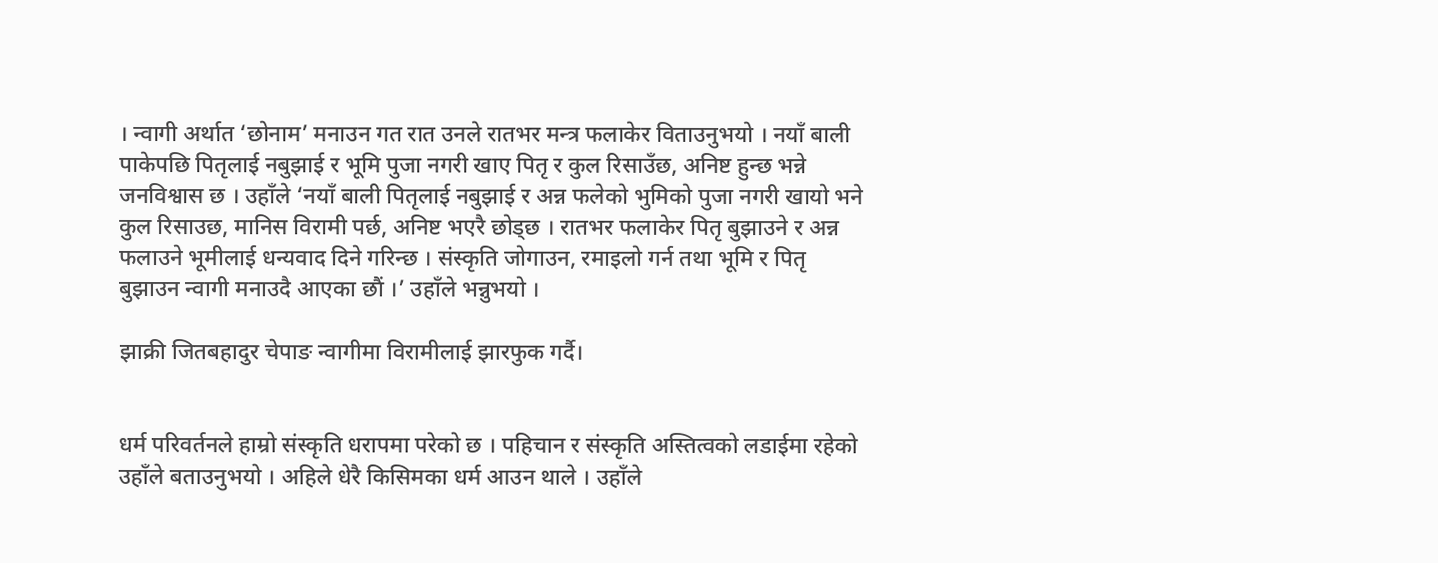। न्वागी अर्थात ‘छोनाम’ मनाउन गत रात उनले रातभर मन्त्र फलाकेर विताउनुभयो । नयाँ बाली पाकेपछि पितृलाई नबुझाई र भूमि पुजा नगरी खाए पितृ र कुल रिसाउँछ, अनिष्ट हुन्छ भन्ने जनविश्वास छ । उहाँले ‘नयाँ बाली पितृलाई नबुझाई र अन्न फलेको भुमिको पुजा नगरी खायो भने कुल रिसाउछ, मानिस विरामी पर्छ, अनिष्ट भएरै छोड्छ । रातभर फलाकेर पितृ बुझाउने र अन्न फलाउने भूमीलाई धन्यवाद दिने गरिन्छ । संस्कृति जोगाउन, रमाइलो गर्न तथा भूमि र पितृ बुझाउन न्वागी मनाउदै आएका छौं ।’ उहाँले भन्नुभयो ।

झाक्री जितबहादुर चेपाङ न्वागीमा विरामीलाई झारफुक गर्दै।


धर्म परिवर्तनले हाम्रो संस्कृति धरापमा परेको छ । पहिचान र संस्कृति अस्तित्वको लडाईमा रहेको उहाँले बताउनुभयो । अहिले धेरै किसिमका धर्म आउन थाले । उहाँले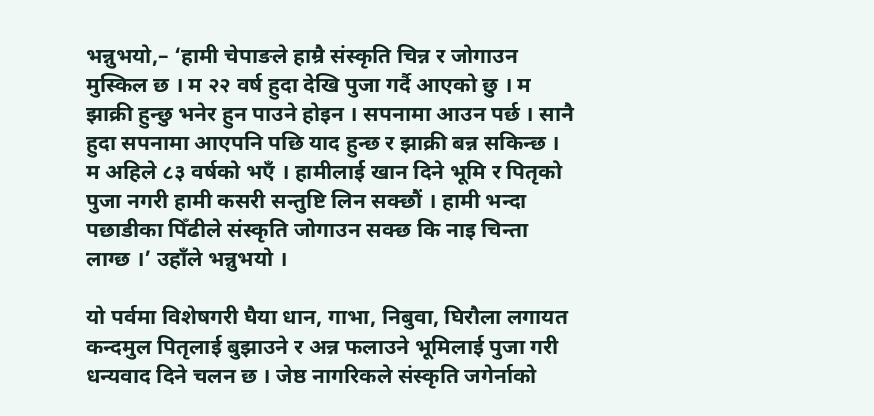भन्नुभयो,– ‘हामी चेपाङले हाम्रै संस्कृति चिन्न र जोगाउन मुस्किल छ । म २२ वर्ष हुदा देखि पुजा गर्दै आएको छु । म झाक्री हुन्छु भनेर हुन पाउने होइन । सपनामा आउन पर्छ । सानै हुदा सपनामा आएपनि पछि याद हुन्छ र झाक्री बन्न सकिन्छ । म अहिले ८३ वर्षको भएँ । हामीलार्ई खान दिने भूमि र पितृको पुजा नगरी हामी कसरी सन्तुष्टि लिन सक्छौं । हामी भन्दा पछाडीका पिँढीले संस्कृति जोगाउन सक्छ कि नाइ चिन्ता लाग्छ ।’ उहाँले भन्नुभयो ।

यो पर्वमा विशेषगरी घैया धान, गाभा, निबुवा, घिरौला लगायत कन्दमुल पितृलाई बुझाउने र अन्न फलाउने भूमिलाई पुजा गरी धन्यवाद दिने चलन छ । जेष्ठ नागरिकले संस्कृति जगेर्नाको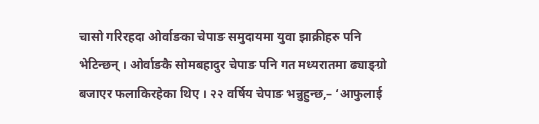चासो गरिरहदा ओर्वाङका चेपाङ समुदायमा युवा झाक्रीहरु पनि भेटिन्छन् । ओर्वाङकै सोमबहादुर चेपाङ पनि गत मध्यरातमा ढ्याङ्ग्रो बजाएर फलाकिरहेका थिए । २२ वर्षिय चेपाङ भन्नुहुन्छ,– ‘आफुलाई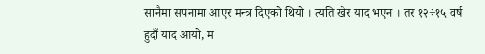सानैमा सपनामा आएर मन्त्र दिएको थियो । त्यति खेर याद भएन । तर १२÷१५ वर्ष हुदाँ याद आयो, म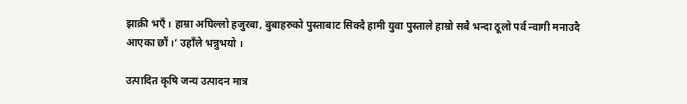झाक्री भएँ । हाम्रा अघिल्लो हजुरबा, बुबाहरुको पुस्ताबाट सिक्दै हामी युवा पुस्ताले हाम्रो सबै भन्दा ठूलो पर्व न्वागी मनाउदै आएका छौं ।’ उहाँले भन्नुभयो ।

उत्पादित कृषि जन्य उत्पादन मात्र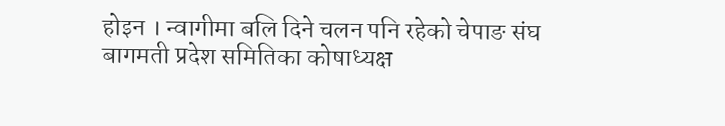होइन । न्वागीमा बलि दिने चलन पनि रहेको चेपाङ संघ बागमती प्रदेश समितिका कोषाध्यक्ष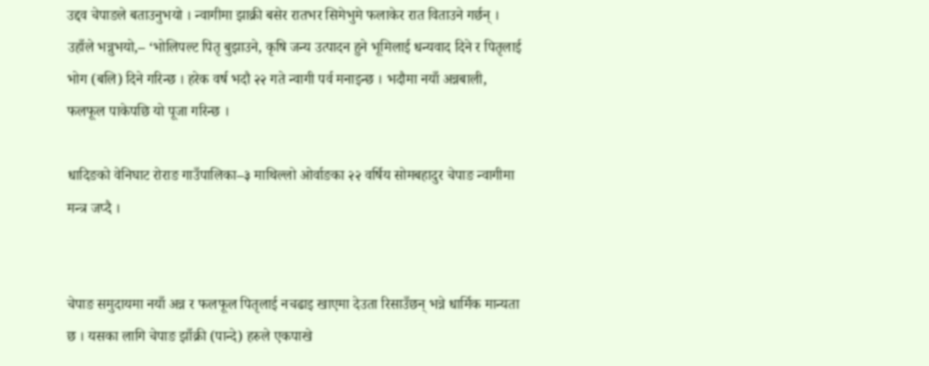उद्दव चेपाङले बताउनुभयो । न्वागीमा झाक्री बसेर रातभर सिमेभुमे फलाकेर रात विताउने गर्छन् । उहाँले भन्नुभयो,– ‘भोलिपल्ट पितृ बुझाउने, कृषि जन्य उत्पादन हुने भूमिलाई धन्यवाद दिने र पितृलाई भोग (बलि) दिने गरिन्छ । हरेक वर्ष भदौ २२ गते न्वागी पर्व मनाइन्छ । भदौमा नयाँ अन्नबाली, फलफूल पाकेपछि यो पूजा गरिन्छ ।

धादिङको वेनिघाट रोराङ गाउँपालिका–३ माथिल्लो ओर्वाङका २२ वर्षिय सोमबहादुर चेपाङ न्वागीमा मन्त्र जप्दै ।


चेपाङ समुदायमा नयाँ अन्न र फलफूल पितृलाई नचढाइ खाएमा देउता रिसाउँछन् भन्ने धार्मिक मान्यता छ । यसका लागि चेपाङ झाँक्री (पान्दे) हरुले एकपाखे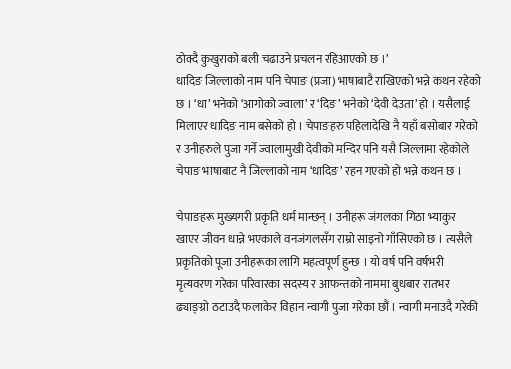ठोक्दै कुखुराको बली चढाउने प्रचलन रहिआएको छ ।’
धादिङ जिल्लाको नाम पनि चेपाङ (प्रजा) भाषाबाटै राखिएको भन्ने कथन रहेको छ । ‘धा’ भनेको ‘आगोको ज्वाला’ र ‘दिङ’ भनेको ‘देवी देउता’ हो । यसैलाई मिलाएर धादिङ नाम बसेको हो । चेपाङहरु पहिलादेखि नै यहाँ बसोबार गरेको र उनीहरुले पुजा गर्ने ज्वालामुखी देवीको मन्दिर पनि यसै जिल्लामा रहेकोले चेपाङ भाषाबाट नै जिल्लाको नाम ‘धादिङ’ रहन गएको हो भन्ने कथन छ ।

चेपाङहरू मुख्यगरी प्रकृति धर्म मान्छन् । उनीहरू जंगलका गिठा भ्याकुर खाएर जीवन धान्ने भएकाले वनजंगलसँग राम्रो साइनो गाँसिएको छ । त्यसैले प्रकृतिको पूजा उनीहरूका लागि महत्वपूर्ण हुन्छ । यो वर्ष पनि वर्षभरी मृत्यवरण गरेका परिवारका सदस्य र आफन्तको नाममा बुधबार रातभर ढ्याङ्ग्रो ठटाउदै फलाकेर विहान न्वागी पुजा गरेका छौं । न्वागी मनाउदै गरेकी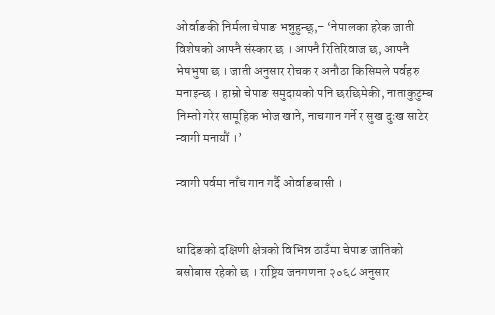ओर्वाङकी निर्मला चेपाङ भन्नुहुन्छ्,– ‘नेपालका हरेक जाती विशेषको आफ्नै संस्कार छ । आफ्नै रितिरिवाज छ, आफ्नै भेषभुषा छ । जाती अनुसार रोचक र अनौठा किसिमले पर्वहरु मनाइन्छ । हाम्रो चेपाङ समुदायको पनि छरछिमेकी, नाताकुटुम्ब निम्तो गरेर सामूहिक भोज खाने, नाचगान गर्ने र सुख दुःख साटेर न्वागी मनायौं ।’

न्वागी पर्वमा नाँच गान गर्दै ओर्वाङबासी ।


धादिङको दक्षिणी क्षेत्रको विभिन्न ठाउँमा चेपाङ जातिको बसोबास रहेको छ । राष्ट्रिय जनगणना २०६८ अनुसार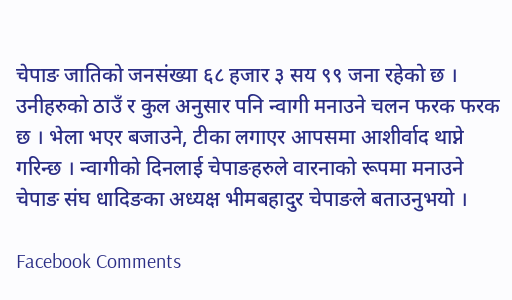चेपाङ जातिको जनसंख्या ६८ हजार ३ सय ९९ जना रहेको छ । उनीहरुको ठाउँ र कुल अनुसार पनि न्वागी मनाउने चलन फरक फरक छ । भेला भएर बजाउने, टीका लगाएर आपसमा आशीर्वाद थाप्ने गरिन्छ । न्वागीको दिनलाई चेपाङहरुले वारनाको रूपमा मनाउने चेपाङ संघ धादिङका अध्यक्ष भीमबहादुर चेपाङले बताउनुभयो ।

Facebook Comments